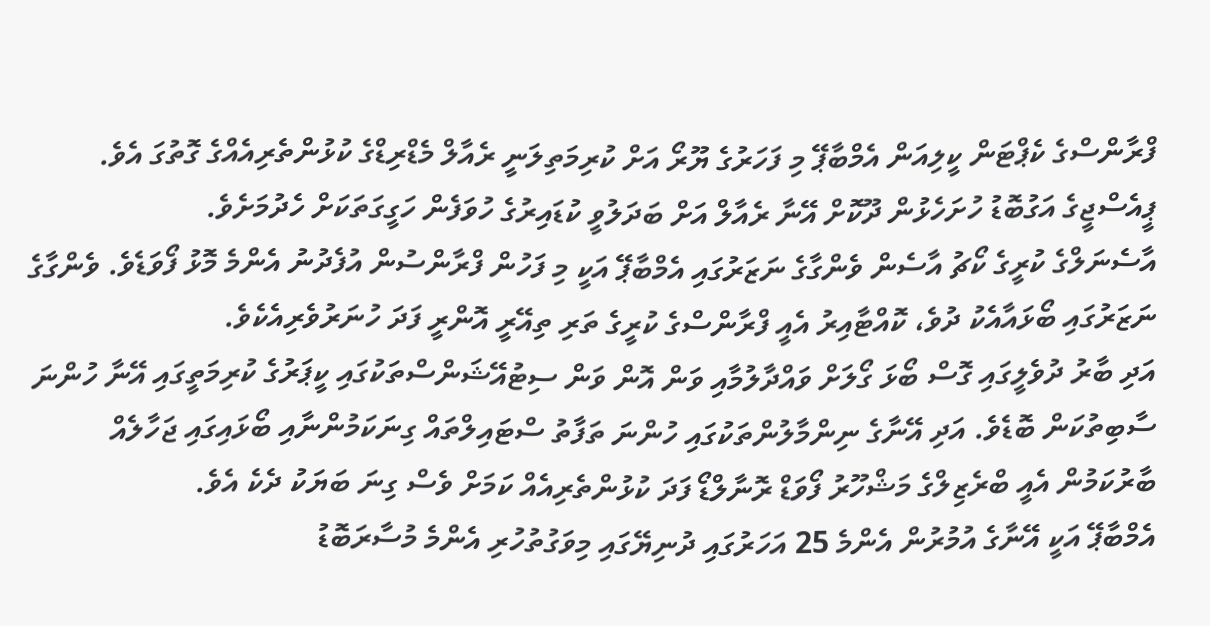ފްރާންސްގެ ކެޕްޓަން ކީލިއަން އެމްބާޕޭ މި ފަހަރުގެ ޔޫރޯ އަށް ކުރިމަތިލަނީ ރެއާލް މެޑްރިޑްގެ ކުޅުންތެރިއެއްގެ ގޮތުގަ އެވެ. ޕީއެސްޖީގެ އަގުބޮޑު ހުށަހެޅުން ދޫކޮށް އޭނާ ރެއާލް އަށް ބަދަލުވީ ކުޑައިރުގެ ހުވަފެން ހަގީގަތަކަށް ހެދުމަށެވެ.
އާސެނަލްގެ ކުރީގެ ކޯޗު އާސެން ވެންގާގެ ނަޒަރުގައި އެމްބާޕޭ އަކީ މި ފަހުން ފްރާންސުން އުފެދުނު އެންމެ މޮޅު ފޯވަޑެވެ. ވެންގާގެ ނަޒަރުގައި ބޯޅައާއެކު ދުވެ، ކޮއްޓާއިރު އެއީ ފްރާންސްގެ ކުރީގެ ތަރި ތިއޭރީ އޮންރީ ފަދަ ހުނަރުވެރިއެކެވެ.
އަދި ބާރު ދުވެލީގައި ގޮސް ބޯޅަ ގޯލަށް ވައްދާލުމާއި ވަން އޮން ވަން ސިޓުއޭޝަންސްތަކުގައި ކީޕަރުގެ ކުރިމަތީގައި އޭނާ ހުންނަ ސާބިތުކަން ބޮޑެވެ. އަދި އޭނާގެ ނިންމާލުންތަކުގައި ހުންނަ ތަފާތު ސްޓައިލްތައް ގިނަކަމުންނާއި ބޯޅައިގައި ޖަހާލެއް ބާރުކަމުން އެއީ ބްރެޒިލްގެ މަޝްހޫރު ފޯވަޑް ރޮނާލްޑޯ ފަދަ ކުޅުންތެރިއެއް ކަމަށް ވެސް ގިނަ ބަޔަކު ދެކެ އެވެ.
އެމްބާޕޭ އަކީ އޭނާގެ އުމުރުން އެންމެ 25 އަހަރުގައި ދުނިޔޭގައި މިވަގުތުހުރި އެންމެ މުސާރަބޮޑު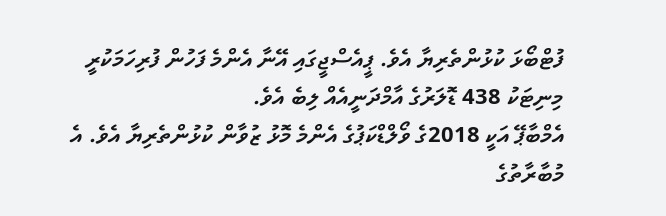ފުޓްބޯޅަ ކުޅުންތެރިޔާ އެވެ. ޕީއެސްޖީގައި އޭނާ އެންމެ ފަހުން ފުރިހަމަކުރީ މިނިޓަކު 438 ޑޮލަރުގެ އާމްދަނީއެއް ލިބެ އެވެ.
އެމްބާޕޭ އަކީ 2018ގެ ވޯލްޑްކަޕުގެ އެންމެ މޮޅު ޒުވާން ކުޅުންތެރިޔާ އެވެ. އެ މުބާރާތުގެ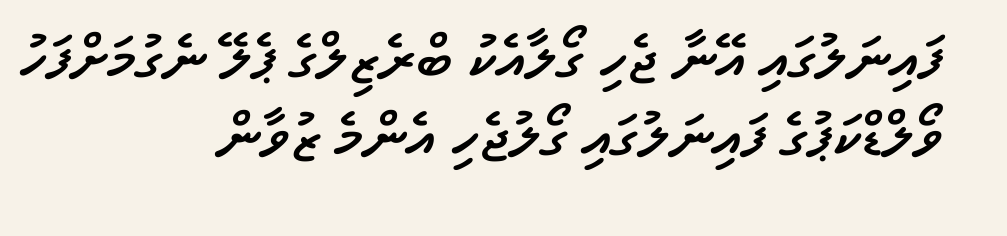ފައިނަލުގައި އޭނާ ޖެހި ގޯލާއެކު ބްރެޒިލްގެ ޕެލޭ ނެގުމަށްފަހު ވޯލްޑްކަޕުގެ ފައިނަލުގައި ގޯލުޖެހި އެންމެ ޒުވާން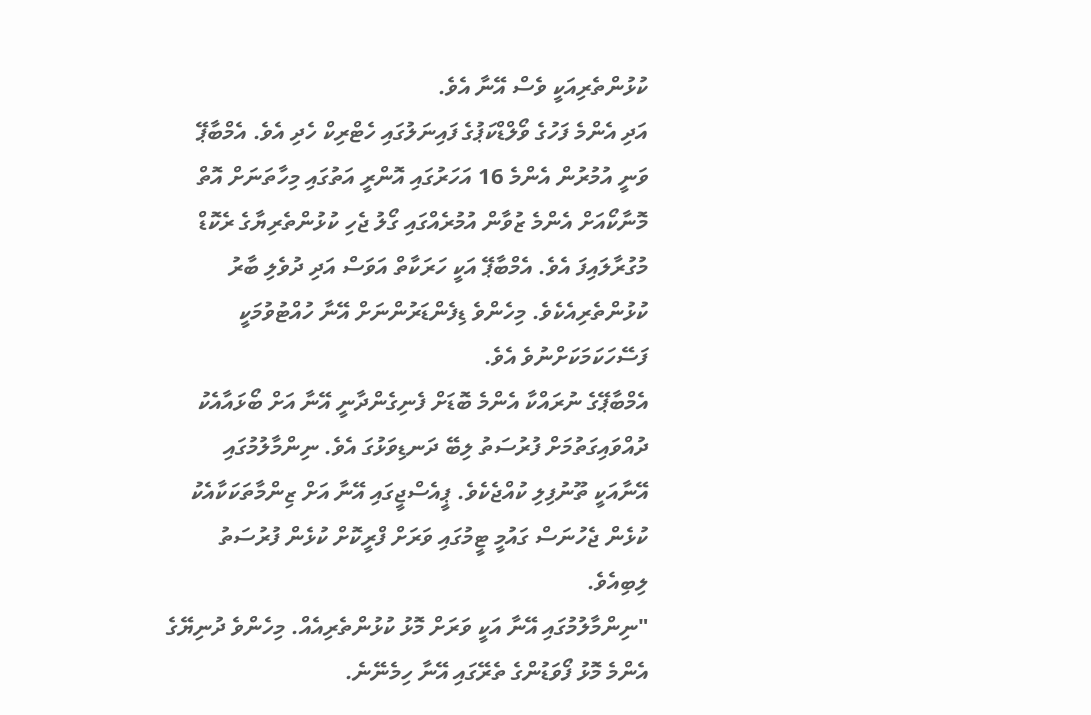ކުޅުންތެރިއަކީ ވެސް އޭނާ އެވެ.
އަދި އެންމެ ފަހުގެ ވޯލްޑްކަޕުގެ ފައިނަލުގައި ހެޓްރިކް ހެދި އެވެ. އެމްބާޕޭ ވަނީ އުމުރުން އެންމެ 16 އަހަރުގައި އޮންރީ އަތުގައި މިހާތަނަށް އޮތް މޮނާކޯއަށް އެންމެ ޒުވާން އުމުރެއްގައި ގޯލު ޖެހި ކުޅުންތެރިޔާގެ ރެކޮޑް މުގުރާލައިފަ އެވެ. އެމްބާޕޭ އަކީ ހަރަކާތް އަވަސް އަދި ދުވެލި ބާރު ކުޅުންތެރިއެކެވެ. މިހެންވެ ޑިފެންޑަރުންނަށް އޭނާ ހުއްޓުވުމަކީ ފަސޭހަކަމަކަށްނުވެ އެވެ.
އެމްބާޕޭގެ ނުރައްކާ އެންމެ ބޮޑަށް ފެނިގެންދާނީ އޭނާ އަށް ބޯޅައާއެކު ދުއްވައިގަތުމަށް ފުރުސަތު ލިބޭ ދަނޑިވަޅުގަ އެވެ. ނިންމާލުމުގައި އޭނާއަކީ ތޫނުފިލި ކުއްޖެކެވެ. ޕީއެސްޖީގައި އޭނާ އަށް ޒިންމާތަކަކާއެކު ކުޅެން ޖެހުނަސް ގައުމީ ޓީމުގައި ވަރަށް ފްރީކޮށް ކުޅެން ފުރުސަތު ލިބިއެވެ.
"ނިންމާލުމުގައި އޭނާ އަކީ ވަރަށް މޮޅު ކުޅުންތެރިއެއް. މިހެންވެ ދުނިޔޭގެ އެންމެ މޮޅު ފޯވަޑުންގެ ތެރޭގައި އޭނާ ހިމެނޭނެ.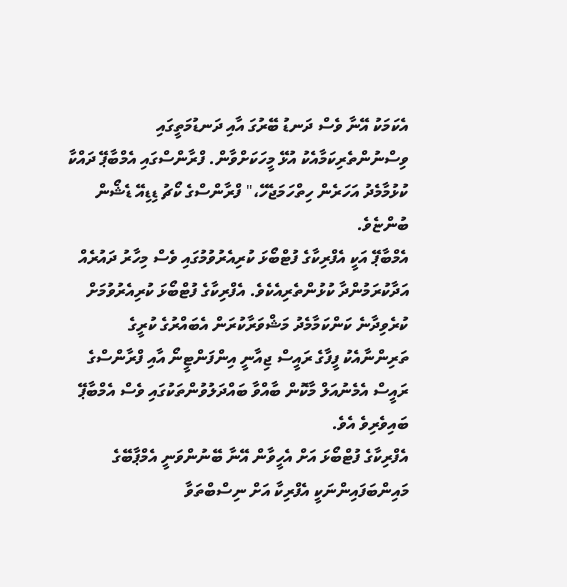އެކަމަކު އޭނާ ވެސް ދަނޑު ބޭރުގަ އާއި ދަނޑުމަތީގައި ވިސްނުންތެރިކަމާއެކު އުޅޭ މީހަކަށްވާން. ފްރާންސްގައި އެމްބާޕޭ ދައްކާ ކުޅުމާމެދު އަހަރެން ހިތްހަމަޖެހޭ،" ފްރާންސްގެ ކޯޗު ޑިޑިއޭ ޑެޝޯން ބުންޏެވެ.
އެމްބާޕޭ އަކީ އެފްރިކާގެ ފުޓްބޯޅަ ކުރިއެރުވުމުގައި ވެސް މިހާރު ދައުރެއް އަދާކުރަމުންދާ ކުޅުންތެރިއެކެވެ. އެފްރިކާގެ ފުޓްބޯޅަ ކުރިއެރުވުމަށް ކުރެވިދާނެ ކަންކަމާމެދު މަޝްވަރާކުރަން އެބައްރުގެ ކުރީގެ ތަރިންނާއެކު ފީފާގެ ރައީސް ޖިއާނީ އިންފަންޓީނޯ އާއި ފްރާންސްގެ ރައީސް އެމެނުއަލް މާކޮން ބާއްވާ ބައްދަލުވުންތަކުގައި ވެސް އެމްބާޕޭ ބައިވެރިވެ އެވެ.
އެފްރިކާގެ ފުޓްބޯޅަ އަށް އެހީވާން އޭނާ ބޭނުންވަނީ އެމްޕާބޭގެ މައިންބަފައިންނަކީ އެފްރިކާ އަށް ނިސްބްތަވާ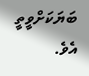ބަޔަކަށްވީތީ އެވެ.